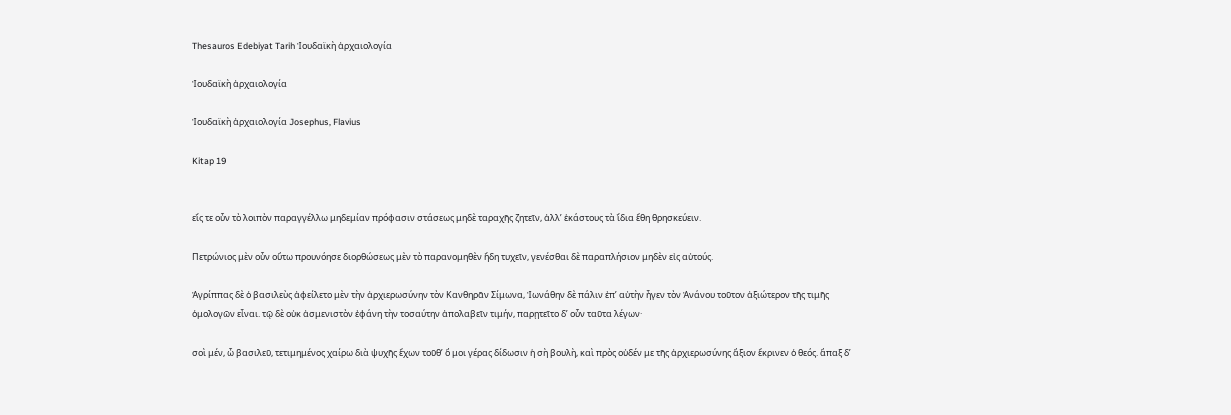Thesauros Edebiyat Tarih Ἰουδαϊκὴ ἀρχαιολογία

Ἰουδαϊκὴ ἀρχαιολογία

Ἰουδαϊκὴ ἀρχαιολογία Josephus, Flavius

Kitap 19


εἴς τε οὖν τὸ λοιπὸν παραγγέλλω μηδεμίαν πρόφασιν στάσεως μηδὲ ταραχῆς ζητεῖν, ἀλλʼ ἑκάστους τὰ ἴδια ἔθη θρησκεύειν.

Πετρώνιος μὲν οὖν οὕτω προυνόησε διορθώσεως μὲν τὸ παρανομηθὲν ἤδη τυχεῖν, γενέσθαι δὲ παραπλήσιον μηδὲν εἰς αὐτούς.

Ἀγρίππας δὲ ὁ βασιλεὺς ἀφείλετο μὲν τὴν ἀρχιερωσύνην τὸν Κανθηρᾶν Σίμωνα, Ἰωνάθην δὲ πάλιν ἐπʼ αὐτὴν ἦγεν τὸν Ἀνάνου τοῦτον ἀξιώτερον τῆς τιμῆς ὁμολογῶν εἶναι. τῷ δὲ οὐκ ἀσμενιστὸν ἐφάνη τὴν τοσαύτην ἀπολαβεῖν τιμήν, παρῃτεῖτο δʼ οὖν ταῦτα λέγων·

σοὶ μέν, ὦ βασιλεῦ, τετιμημένος χαίρω διὰ ψυχῆς ἔχων τοῦθʼ ὅ μοι γέρας δίδωσιν ἡ σὴ βουλὴ, καὶ πρὸς οὐδέν με τῆς ἀρχιερωσύνης ἄξιον ἔκρινεν ὁ θεός. ἅπαξ δʼ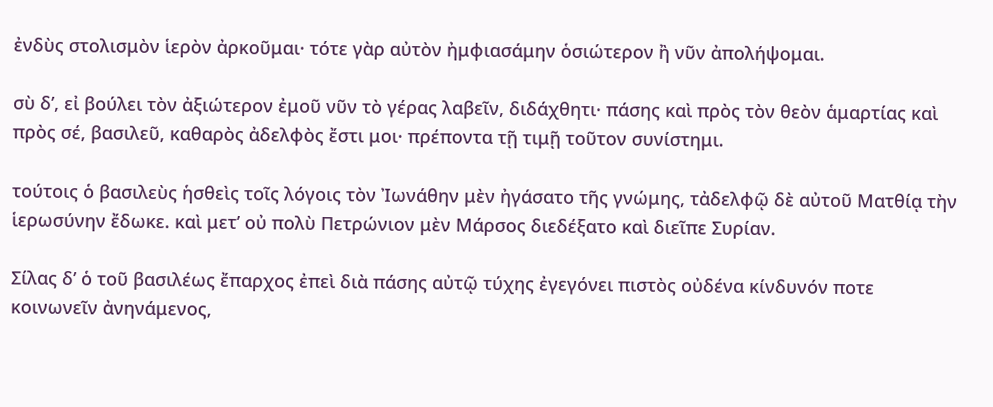ἐνδὺς στολισμὸν ἱερὸν ἀρκοῦμαι· τότε γὰρ αὐτὸν ἠμφιασάμην ὁσιώτερον ἢ νῦν ἀπολήψομαι.

σὺ δʼ, εἰ βούλει τὸν ἀξιώτερον ἐμοῦ νῦν τὸ γέρας λαβεῖν, διδάχθητι· πάσης καὶ πρὸς τὸν θεὸν ἁμαρτίας καὶ πρὸς σέ, βασιλεῦ, καθαρὸς ἀδελφὸς ἔστι μοι· πρέποντα τῇ τιμῇ τοῦτον συνίστημι.

τούτοις ὁ βασιλεὺς ἡσθεὶς τοῖς λόγοις τὸν Ἰωνάθην μὲν ἠγάσατο τῆς γνώμης, τἀδελφῷ δὲ αὐτοῦ Ματθίᾳ τὴν ἱερωσύνην ἔδωκε. καὶ μετʼ οὐ πολὺ Πετρώνιον μὲν Μάρσος διεδέξατο καὶ διεῖπε Συρίαν.

Σίλας δʼ ὁ τοῦ βασιλέως ἔπαρχος ἐπεὶ διὰ πάσης αὐτῷ τύχης ἐγεγόνει πιστὸς οὐδένα κίνδυνόν ποτε κοινωνεῖν ἀνηνάμενος,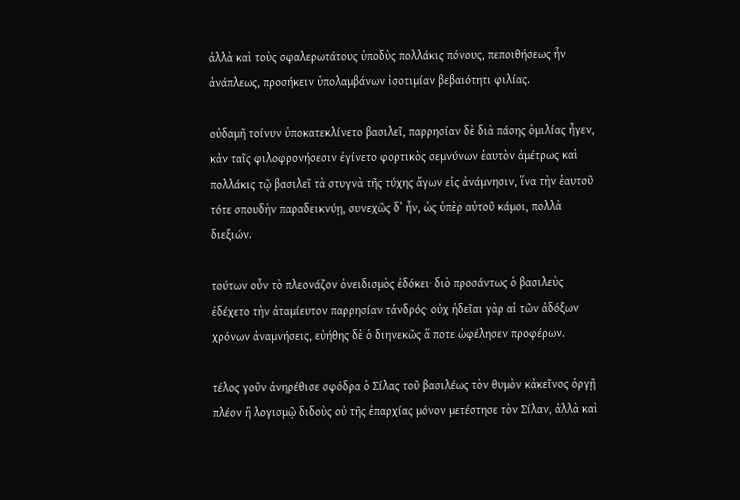ἀλλὰ καὶ τοὺς σφαλερωτάτους ὑποδὺς πολλάκις πόνους, πεποιθήσεως ἦν ἀνάπλεως, προσήκειν ὑπολαμβάνων ἰσοτιμίαν βεβαιότητι φιλίας.

οὐδαμῆ τοίνυν ὑποκατεκλίνετο βασιλεῖ, παρρησίαν δὲ διὰ πάσης ὁμιλίας ἦγεν, κἀν ταῖς φιλοφρονήσεσιν ἐγίνετο φορτικὸς σεμνύνων ἑαυτὸν ἀμέτρως καὶ πολλάκις τῷ βασιλεῖ τὰ στυγνὰ τῆς τύχης ἄγων εἰς ἀνάμνησιν, ἵνα τὴν ἑαυτοῦ τότε σπουδὴν παραδεικνύῃ, συνεχῶς δʼ ἦν, ὡς ὑπὲρ αὐτοῦ κάμοι, πολλὰ διεξιών.

τούτων οὖν τὸ πλεονάζον ὀνειδισμὸς ἐδόκει· διὸ προσάντως ὁ βασιλεὺς ἐδέχετο τὴν ἀταμίευτον παρρησίαν τἀνδρός· οὐχ ἡδεῖαι γὰρ αἱ τῶν ἀδόξων χρόνων ἀναμνήσεις, εὐήθης δὲ ὁ διηνεκῶς ἅ ποτε ὠφέλησεν προφέρων.

τέλος γοῦν ἀνηρέθισε σφόδρα ὁ Σίλας τοῦ βασιλέως τὸν θυμὸν κἀκεῖνος ὀργῇ πλέον ἢ λογισμῷ διδοὺς οὐ τῆς ἐπαρχίας μόνον μετέστησε τὸν Σίλαν, ἀλλὰ καὶ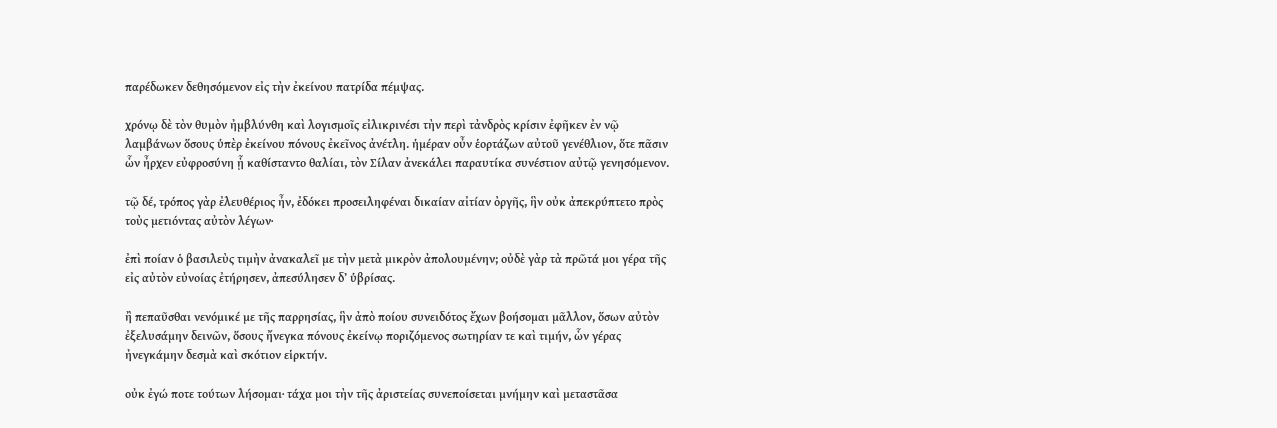παρέδωκεν δεθησόμενον εἰς τὴν ἐκείνου πατρίδα πέμψας.

χρόνῳ δὲ τὸν θυμὸν ἠμβλύνθη καὶ λογισμοῖς εἰλικρινέσι τὴν περὶ τἀνδρὸς κρίσιν ἐφῆκεν ἐν νῷ λαμβάνων ὅσους ὑπὲρ ἐκείνου πόνους ἐκεῖνος ἀνέτλη. ἡμέραν οὖν ἑορτάζων αὐτοῦ γενέθλιον, ὅτε πᾶσιν ὧν ἦρχεν εὐφροσύνη ᾗ καθίσταντο θαλίαι, τὸν Σίλαν ἀνεκάλει παραυτίκα συνέστιον αὐτῷ γενησόμενον.

τῷ δέ, τρόπος γὰρ ἐλευθέριος ἦν, ἐδόκει προσειληφέναι δικαίαν αἰτίαν ὀργῆς, ἣν οὐκ ἀπεκρύπτετο πρὸς τοὺς μετιόντας αὐτὸν λέγων·

ἐπὶ ποίαν ὁ βασιλεὺς τιμὴν ἀνακαλεῖ με τὴν μετὰ μικρὸν ἀπολουμένην; οὐδὲ γὰρ τὰ πρῶτά μοι γέρα τῆς εἰς αὐτὸν εὐνοίας ἐτήρησεν, ἀπεσύλησεν δʼ ὑβρίσας.

ἢ πεπαῦσθαι νενόμικέ με τῆς παρρησίας, ἣν ἀπὸ ποίου συνειδότος ἔχων βοήσομαι μᾶλλον, ὅσων αὐτὸν ἐξελυσάμην δεινῶν, ὅσους ἤνεγκα πόνους ἐκείνῳ ποριζόμενος σωτηρίαν τε καὶ τιμήν, ὧν γέρας ἠνεγκάμην δεσμὰ καὶ σκότιον εἱρκτήν.

οὐκ ἐγώ ποτε τούτων λήσομαι· τάχα μοι τὴν τῆς ἀριστείας συνεποίσεται μνήμην καὶ μεταστᾶσα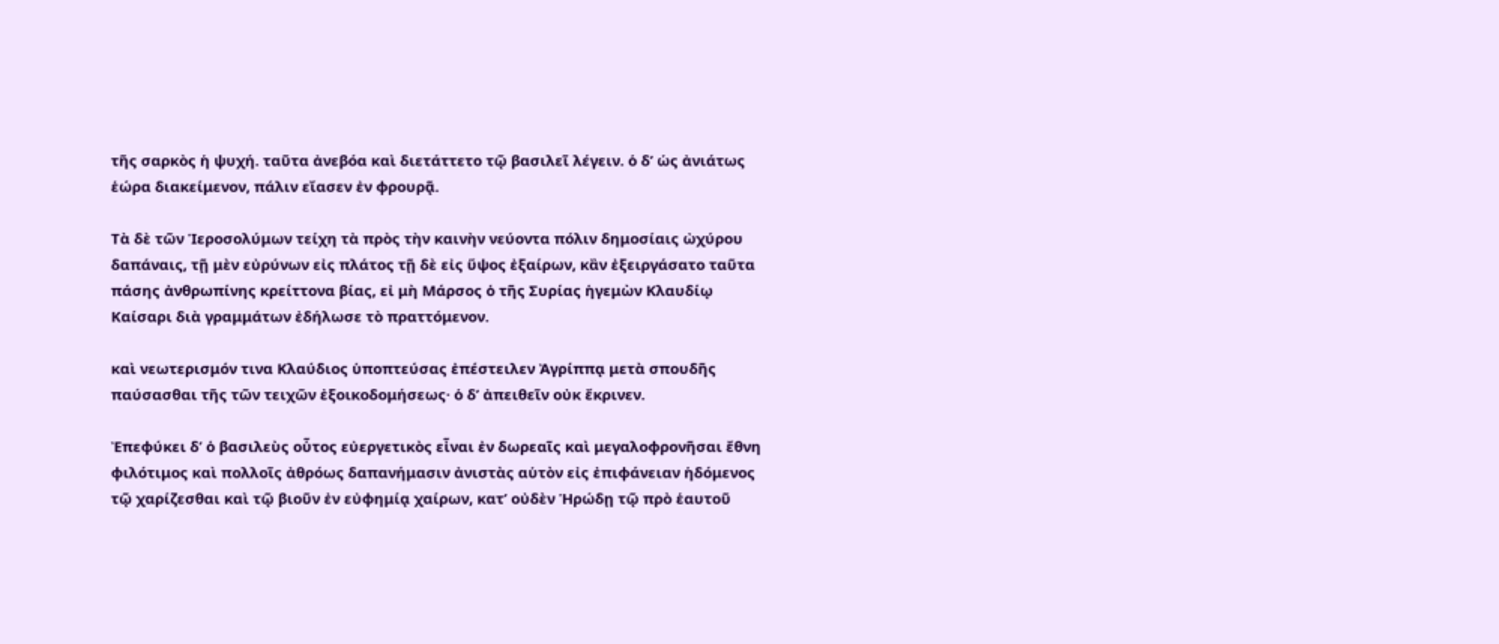τῆς σαρκὸς ἡ ψυχή. ταῦτα ἀνεβόα καὶ διετάττετο τῷ βασιλεῖ λέγειν. ὁ δʼ ὡς ἀνιάτως ἑώρα διακείμενον, πάλιν εἴασεν ἐν φρουρᾷ.

Τὰ δὲ τῶν Ἱεροσολύμων τείχη τὰ πρὸς τὴν καινὴν νεύοντα πόλιν δημοσίαις ὠχύρου δαπάναις, τῇ μὲν εὐρύνων εἰς πλάτος τῇ δὲ εἰς ὕψος ἐξαίρων, κἂν ἐξειργάσατο ταῦτα πάσης ἀνθρωπίνης κρείττονα βίας, εἰ μὴ Μάρσος ὁ τῆς Συρίας ἡγεμὼν Κλαυδίῳ Καίσαρι διὰ γραμμάτων ἐδήλωσε τὸ πραττόμενον.

καὶ νεωτερισμόν τινα Κλαύδιος ὑποπτεύσας ἐπέστειλεν Ἀγρίππᾳ μετὰ σπουδῆς παύσασθαι τῆς τῶν τειχῶν ἐξοικοδομήσεως· ὁ δʼ ἀπειθεῖν οὐκ ἔκρινεν.

Ἐπεφύκει δʼ ὁ βασιλεὺς οὗτος εὐεργετικὸς εἶναι ἐν δωρεαῖς καὶ μεγαλοφρονῆσαι ἔθνη φιλότιμος καὶ πολλοῖς ἀθρόως δαπανήμασιν ἀνιστὰς αὑτὸν εἰς ἐπιφάνειαν ἡδόμενος τῷ χαρίζεσθαι καὶ τῷ βιοῦν ἐν εὐφημίᾳ χαίρων, κατʼ οὐδὲν Ἡρώδῃ τῷ πρὸ ἑαυτοῦ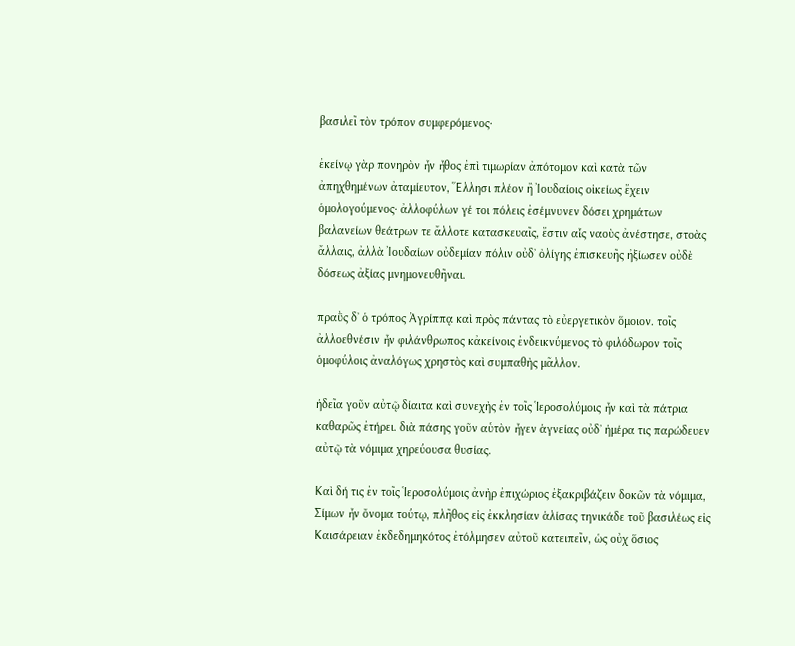βασιλεῖ τὸν τρόπον συμφερόμενος·

ἐκείνῳ γὰρ πονηρὸν ἦν ἦθος ἐπὶ τιμωρίαν ἀπότομον καὶ κατὰ τῶν ἀπηχθημένων ἀταμίευτον, Ἕλλησι πλέον ἢ Ἰουδαίοις οἰκείως ἔχειν ὁμολογούμενος· ἀλλοφύλων γέ τοι πόλεις ἐσέμνυνεν δόσει χρημάτων βαλανείων θεάτρων τε ἄλλοτε κατασκευαῖς, ἔστιν αἷς ναοὺς ἀνέστησε, στοὰς ἄλλαις, ἀλλὰ Ἰουδαίων οὐδεμίαν πόλιν οὐδʼ ὀλίγης ἐπισκευῆς ἠξίωσεν οὐδὲ δόσεως ἀξίας μνημονευθῆναι.

πραῢς δʼ ὁ τρόπος Ἀγρίππᾳ καὶ πρὸς πάντας τὸ εὐεργετικὸν ὅμοιον. τοῖς ἀλλοεθνέσιν ἦν φιλάνθρωπος κἀκείνοις ἐνδεικνύμενος τὸ φιλόδωρον τοῖς ὁμοφύλοις ἀναλόγως χρηστὸς καὶ συμπαθὴς μᾶλλον.

ἡδεῖα γοῦν αὐτῷ δίαιτα καὶ συνεχὴς ἐν τοῖς Ἱεροσολύμοις ἦν καὶ τὰ πάτρια καθαρῶς ἐτήρει. διὰ πάσης γοῦν αὑτὸν ἦγεν ἁγνείας οὐδʼ ἡμέρα τις παρώδευεν αὐτῷ τὰ νόμιμα χηρεύουσα θυσίας.

Καὶ δή τις ἐν τοῖς Ἱεροσολύμοις ἀνὴρ ἐπιχώριος ἐξακριβάζειν δοκῶν τὰ νόμιμα, Σίμων ἦν ὄνομα τούτῳ, πλῆθος εἰς ἐκκλησίαν ἁλίσας τηνικάδε τοῦ βασιλέως εἰς Καισάρειαν ἐκδεδημηκότος ἐτόλμησεν αὐτοῦ κατειπεῖν, ὡς οὐχ ὅσιος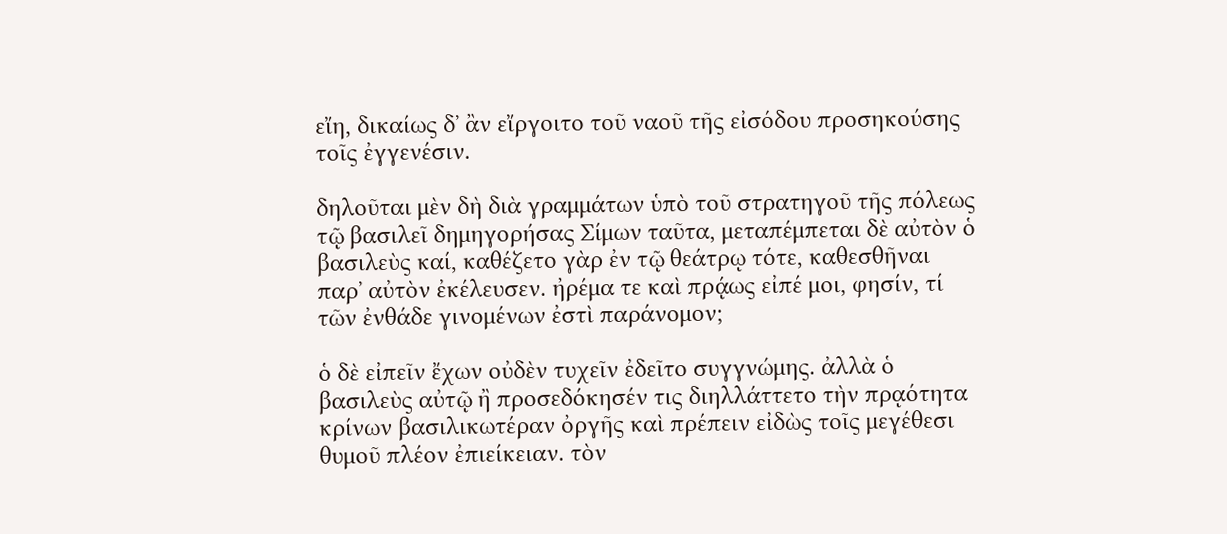εἴη, δικαίως δʼ ἂν εἴργοιτο τοῦ ναοῦ τῆς εἰσόδου προσηκούσης τοῖς ἐγγενέσιν.

δηλοῦται μὲν δὴ διὰ γραμμάτων ὑπὸ τοῦ στρατηγοῦ τῆς πόλεως τῷ βασιλεῖ δημηγορήσας Σίμων ταῦτα, μεταπέμπεται δὲ αὐτὸν ὁ βασιλεὺς καί, καθέζετο γὰρ ἐν τῷ θεάτρῳ τότε, καθεσθῆναι παρʼ αὐτὸν ἐκέλευσεν. ἠρέμα τε καὶ πρᾴως εἰπέ μοι, φησίν, τί τῶν ἐνθάδε γινομένων ἐστὶ παράνομον;

ὁ δὲ εἰπεῖν ἔχων οὐδὲν τυχεῖν ἐδεῖτο συγγνώμης. ἀλλὰ ὁ βασιλεὺς αὐτῷ ἢ προσεδόκησέν τις διηλλάττετο τὴν πρᾳότητα κρίνων βασιλικωτέραν ὀργῆς καὶ πρέπειν εἰδὼς τοῖς μεγέθεσι θυμοῦ πλέον ἐπιείκειαν. τὸν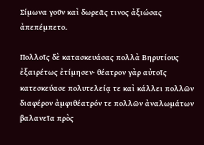Σίμωνα γοῦν καὶ δωρεᾶς τινος ἀξιώσας ἀπεπέμπετο.

Πολλοῖς δὲ κατασκευάσας πολλὰ Βηρυτίους ἐξαιρέτως ἐτίμησεν· θέατρον γὰρ αὐτοῖς κατεσκεύασε πολυτελείᾳ τε καὶ κάλλει πολλῶν διαφέρον ἀμφιθέατρόν τε πολλῶν ἀναλωμάτων βαλανεῖα πρὸς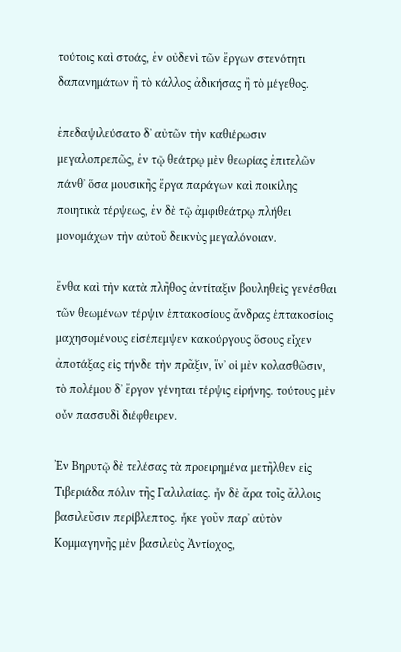τούτοις καὶ στοάς, ἐν οὐδενὶ τῶν ἔργων στενότητι δαπανημάτων ἢ τὸ κάλλος ἀδικήσας ἢ τὸ μέγεθος.

ἐπεδαψιλεύσατο δʼ αὐτῶν τὴν καθιέρωσιν μεγαλοπρεπῶς, ἐν τῷ θεάτρῳ μὲν θεωρίας ἐπιτελῶν πάνθʼ ὅσα μουσικῆς ἔργα παράγων καὶ ποικίλης ποιητικὰ τέρψεως, ἐν δὲ τῷ ἀμφιθεάτρῳ πλήθει μονομάχων τὴν αὐτοῦ δεικνὺς μεγαλόνοιαν.

ἔνθα καὶ τὴν κατὰ πλῆθος ἀντίταξιν βουληθεὶς γενέσθαι τῶν θεωμένων τέρψιν ἑπτακοσίους ἄνδρας ἑπτακοσίοις μαχησομένους εἰσέπεμψεν κακούργους ὅσους εἶχεν ἀποτάξας εἰς τήνδε τὴν πρᾶξιν, ἵνʼ οἱ μὲν κολασθῶσιν, τὸ πολέμου δʼ ἔργον γένηται τέρψις εἰρήνης. τούτους μὲν οὖν πασσυδὶ διέφθειρεν.

Ἐν Βηρυτῷ δὲ τελέσας τὰ προειρημένα μετῆλθεν εἰς Τιβεριάδα πόλιν τῆς Γαλιλαίας. ἦν δὲ ἄρα τοῖς ἄλλοις βασιλεῦσιν περίβλεπτος. ἧκε γοῦν παρʼ αὐτὸν Κομμαγηνῆς μὲν βασιλεὺς Ἀντίοχος,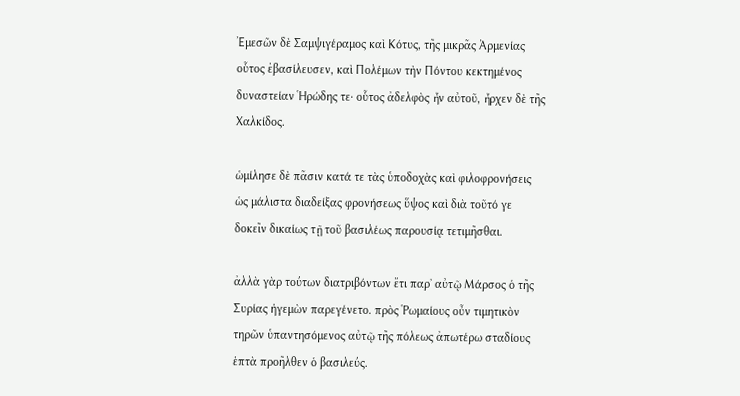Ἐμεσῶν δὲ Σαμψιγέραμος καὶ Κότυς, τῆς μικρᾶς Ἀρμενίας οὗτος ἐβασίλευσεν, καὶ Πολέμων τὴν Πόντου κεκτημένος δυναστείαν Ἡρώδης τε· οὗτος ἀδελφὸς ἦν αὐτοῦ, ἦρχεν δὲ τῆς Χαλκίδος.

ὡμίλησε δὲ πᾶσιν κατά τε τὰς ὑποδοχὰς καὶ φιλοφρονήσεις ὡς μάλιστα διαδείξας φρονήσεως ὕψος καὶ διὰ τοῦτό γε δοκεῖν δικαίως τῇ τοῦ βασιλέως παρουσίᾳ τετιμῆσθαι.

ἀλλὰ γὰρ τούτων διατριβόντων ἔτι παρʼ αὐτῷ Μάρσος ὁ τῆς Συρίας ἡγεμὼν παρεγένετο. πρὸς Ῥωμαίους οὖν τιμητικὸν τηρῶν ὑπαντησόμενος αὐτῷ τῆς πόλεως ἀπωτέρω σταδίους ἑπτὰ προῆλθεν ὁ βασιλεύς.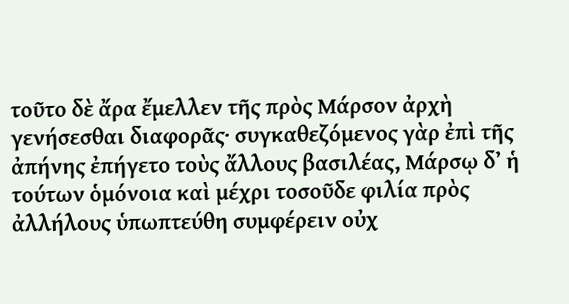τοῦτο δὲ ἄρα ἔμελλεν τῆς πρὸς Μάρσον ἀρχὴ γενήσεσθαι διαφορᾶς· συγκαθεζόμενος γὰρ ἐπὶ τῆς ἀπήνης ἐπήγετο τοὺς ἄλλους βασιλέας, Μάρσῳ δʼ ἡ τούτων ὁμόνοια καὶ μέχρι τοσοῦδε φιλία πρὸς ἀλλήλους ὑπωπτεύθη συμφέρειν οὐχ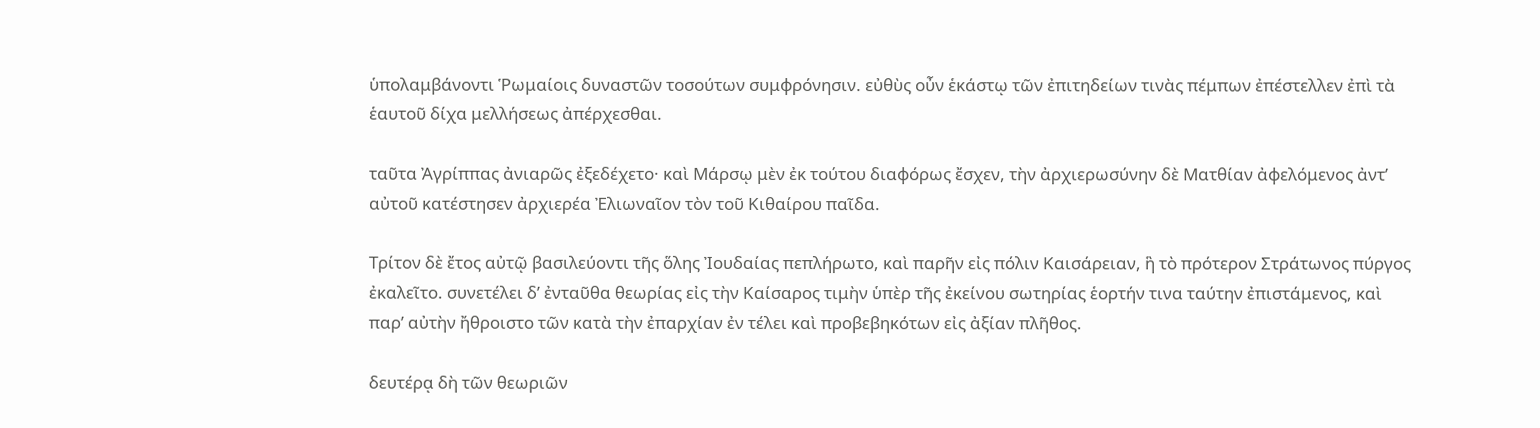ὑπολαμβάνοντι Ῥωμαίοις δυναστῶν τοσούτων συμφρόνησιν. εὐθὺς οὖν ἑκάστῳ τῶν ἐπιτηδείων τινὰς πέμπων ἐπέστελλεν ἐπὶ τὰ ἑαυτοῦ δίχα μελλήσεως ἀπέρχεσθαι.

ταῦτα Ἀγρίππας ἀνιαρῶς ἐξεδέχετο· καὶ Μάρσῳ μὲν ἐκ τούτου διαφόρως ἔσχεν, τὴν ἀρχιερωσύνην δὲ Ματθίαν ἀφελόμενος ἀντʼ αὐτοῦ κατέστησεν ἀρχιερέα Ἐλιωναῖον τὸν τοῦ Κιθαίρου παῖδα.

Τρίτον δὲ ἔτος αὐτῷ βασιλεύοντι τῆς ὅλης Ἰουδαίας πεπλήρωτο, καὶ παρῆν εἰς πόλιν Καισάρειαν, ἣ τὸ πρότερον Στράτωνος πύργος ἐκαλεῖτο. συνετέλει δʼ ἐνταῦθα θεωρίας εἰς τὴν Καίσαρος τιμὴν ὑπὲρ τῆς ἐκείνου σωτηρίας ἑορτήν τινα ταύτην ἐπιστάμενος, καὶ παρʼ αὐτὴν ἤθροιστο τῶν κατὰ τὴν ἐπαρχίαν ἐν τέλει καὶ προβεβηκότων εἰς ἀξίαν πλῆθος.

δευτέρᾳ δὴ τῶν θεωριῶν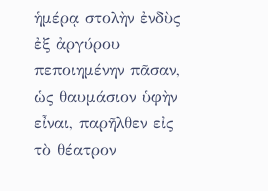ἡμέρᾳ στολὴν ἐνδὺς ἐξ ἀργύρου πεποιημένην πᾶσαν, ὡς θαυμάσιον ὑφὴν εἶναι, παρῆλθεν εἰς τὸ θέατρον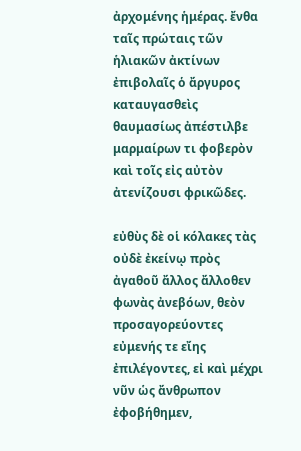ἀρχομένης ἡμέρας. ἔνθα ταῖς πρώταις τῶν ἡλιακῶν ἀκτίνων ἐπιβολαῖς ὁ ἄργυρος καταυγασθεὶς θαυμασίως ἀπέστιλβε μαρμαίρων τι φοβερὸν καὶ τοῖς εἰς αὐτὸν ἀτενίζουσι φρικῶδες.

εὐθὺς δὲ οἱ κόλακες τὰς οὐδὲ ἐκείνῳ πρὸς ἀγαθοῦ ἄλλος ἄλλοθεν φωνὰς ἀνεβόων, θεὸν προσαγορεύοντες εὐμενής τε εἴης ἐπιλέγοντες, εἰ καὶ μέχρι νῦν ὡς ἄνθρωπον ἐφοβήθημεν,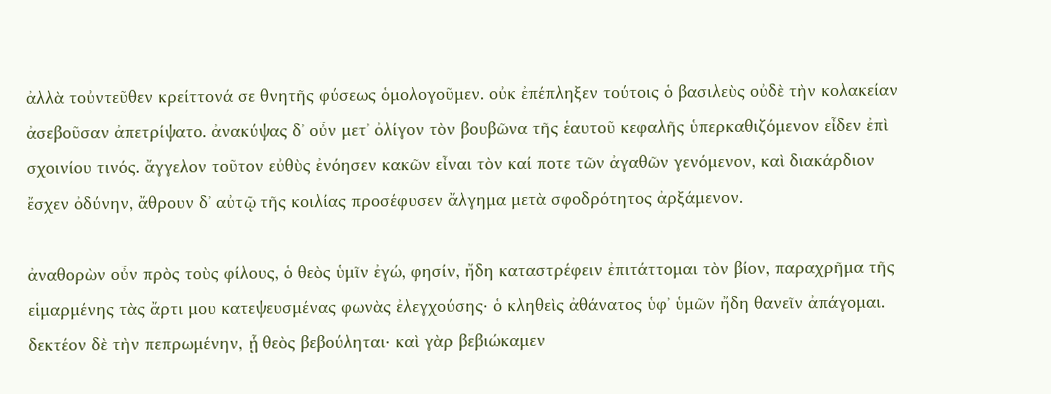ἀλλὰ τοὐντεῦθεν κρείττονά σε θνητῆς φύσεως ὁμολογοῦμεν. οὐκ ἐπέπληξεν τούτοις ὁ βασιλεὺς οὐδὲ τὴν κολακείαν ἀσεβοῦσαν ἀπετρίψατο. ἀνακύψας δʼ οὖν μετʼ ὀλίγον τὸν βουβῶνα τῆς ἑαυτοῦ κεφαλῆς ὑπερκαθιζόμενον εἶδεν ἐπὶ σχοινίου τινός. ἄγγελον τοῦτον εὐθὺς ἐνόησεν κακῶν εἶναι τὸν καί ποτε τῶν ἀγαθῶν γενόμενον, καὶ διακάρδιον ἔσχεν ὀδύνην, ἄθρουν δʼ αὐτῷ τῆς κοιλίας προσέφυσεν ἄλγημα μετὰ σφοδρότητος ἀρξάμενον.

ἀναθορὼν οὖν πρὸς τοὺς φίλους, ὁ θεὸς ὑμῖν ἐγώ, φησίν, ἤδη καταστρέφειν ἐπιτάττομαι τὸν βίον, παραχρῆμα τῆς εἱμαρμένης τὰς ἄρτι μου κατεψευσμένας φωνὰς ἐλεγχούσης· ὁ κληθεὶς ἀθάνατος ὑφʼ ὑμῶν ἤδη θανεῖν ἀπάγομαι. δεκτέον δὲ τὴν πεπρωμένην, ᾗ θεὸς βεβούληται· καὶ γὰρ βεβιώκαμεν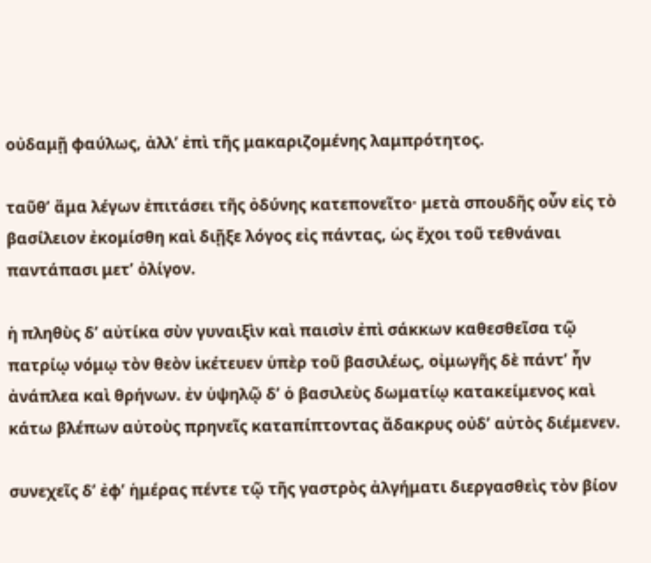οὐδαμῇ φαύλως, ἀλλʼ ἐπὶ τῆς μακαριζομένης λαμπρότητος.

ταῦθʼ ἅμα λέγων ἐπιτάσει τῆς ὀδύνης κατεπονεῖτο· μετὰ σπουδῆς οὖν εἰς τὸ βασίλειον ἐκομίσθη καὶ διῇξε λόγος εἰς πάντας, ὡς ἔχοι τοῦ τεθνάναι παντάπασι μετʼ ὀλίγον.

ἡ πληθὺς δʼ αὐτίκα σὺν γυναιξὶν καὶ παισὶν ἐπὶ σάκκων καθεσθεῖσα τῷ πατρίῳ νόμῳ τὸν θεὸν ἱκέτευεν ὑπὲρ τοῦ βασιλέως, οἰμωγῆς δὲ πάντʼ ἦν ἀνάπλεα καὶ θρήνων. ἐν ὑψηλῷ δʼ ὁ βασιλεὺς δωματίῳ κατακείμενος καὶ κάτω βλέπων αὐτοὺς πρηνεῖς καταπίπτοντας ἄδακρυς οὐδʼ αὐτὸς διέμενεν.

συνεχεῖς δʼ ἐφʼ ἡμέρας πέντε τῷ τῆς γαστρὸς ἀλγήματι διεργασθεὶς τὸν βίον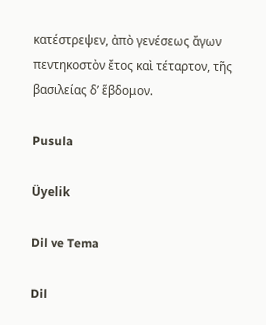κατέστρεψεν, ἀπὸ γενέσεως ἄγων πεντηκοστὸν ἔτος καὶ τέταρτον, τῆς βασιλείας δʼ ἕβδομον.

Pusula

Üyelik

Dil ve Tema

Dil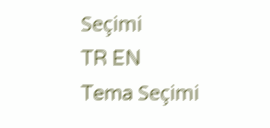Seçimi
TR EN
Tema Seçimi